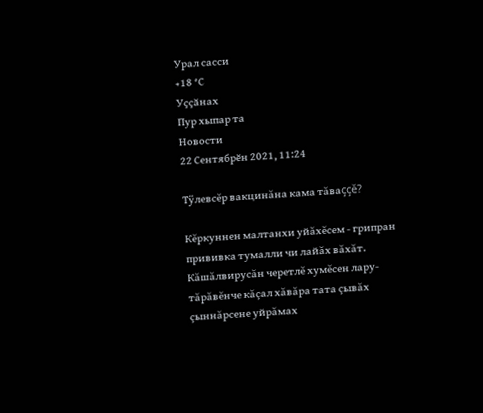Урал сасси
+18 °С
Уҫҫӑнах
Пур хыпар та
Новости
22 Сентябрӗн 2021, 11:24

Тÿлевсĕр вакцинăна кама тăваççĕ?

Кĕркуннен малтанхи уйăхĕсем - грипран прививка тумалли чи лайăх вăхăт. Кăшăлвирусăн черетлĕ хумĕсен лару-тăрăвĕнче кăçал хăвăра тата çывăх çыннăрсене уйрăмах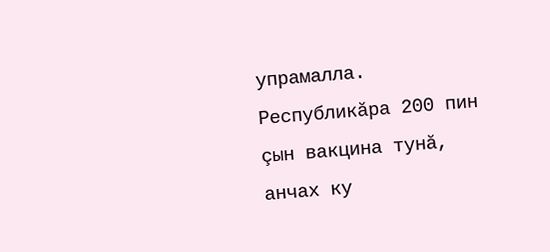упрамалла. Республикăра 200 пин çын вакцина тунă, анчах ку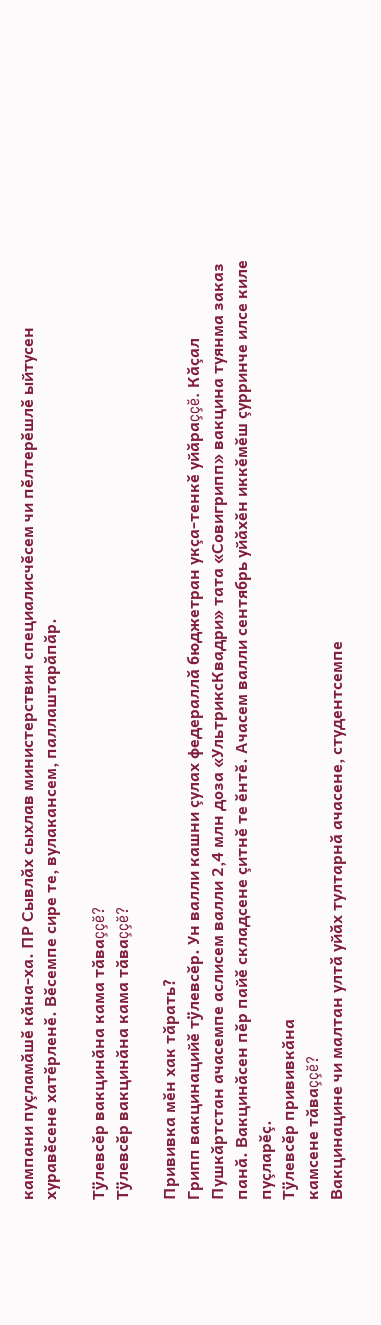кампани пуçламăшĕ кăна-ха. ПР Сывлăх сыхлав министерствин специалисчĕсем чи пĕлтерĕшлĕ ыйтусен хуравĕсене хатĕрленĕ. Вĕсемпе сире те, вулакансем, паллаштарăпăр.

Тÿлевсĕр вакцинăна кама тăваççĕ?
Тÿлевсĕр вакцинăна кама тăваççĕ?

Прививка мĕн хак тăрать?
Грипп вакцинацийĕ тÿлевсĕр. Ун валли кашни çулах федераллă бюджетран укçа-тенкĕ уйăраççĕ. Кăçал Пушкăртстан ачасемпе аслисем валли 2,4 млн доза «УльтриксКвадри» тата «Совигрипп» вакцина туянма заказ панă. Вакцинăсен пĕр пайĕ складсене çитнĕ те ĕнтĕ. Ачасем валли сентябрь уйăхĕн иккĕмĕш çурринче илсе киле пуçларĕç.
Тÿлевсĕр прививкăна
камсене тăваççĕ?
Вакцинацине чи малтан ултă уйăх тултарнă ачасене, студентсемпе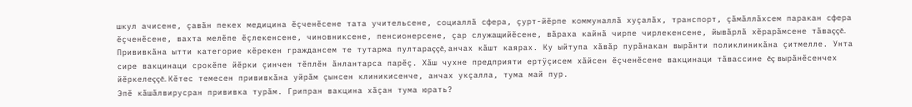шкул ачисене, çавăн пекех медицина ĕçченĕсене тата учительсене, социаллă сфера, çурт-йĕрпе коммуналлă хуçалăх, транспорт, çăмăллăхсем паракан сфера ĕçченĕсене, вахта мелĕпе ĕçлекенсене, чиновниксене, пенсионерсене, çар служащийĕсене, вăраха кайнă чирпе чирлекенсене, йывăрлă хĕрарăмсене тăваççĕ.
Прививкăна ытти категорие кĕрекен граждансем те тутарма пултараççĕ, анчах кăшт каярах. Ку ыйтупа хăвăр пурăнакан вырăнти поликлиникăна çитмелле. Унта сире вакцинаци срокĕпе йĕрки çинчен тĕплĕн ăнлантарса парĕç. Хăш чухне предприяти ертÿçисем хăйсен ĕçченĕсене вакцинаци тăвассине ĕç вырăнĕсенчех йĕркелеççĕ. Кĕтес темесен прививкăна уйрăм çынсен клиникисенче, анчах укçалла, тума май пур.
Эпĕ кăшăлвирусран прививка турăм. Грипран вакцина хăçан тума юрать?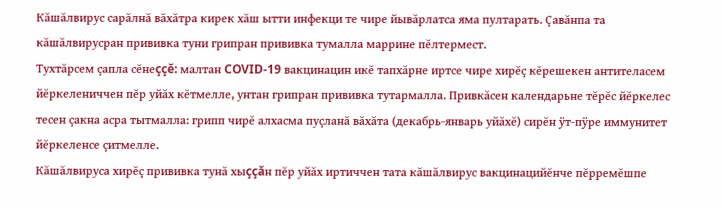Кăшăлвирус сарăлнă вăхăтра кирек хăш ытти инфекци те чире йывăрлатса яма пултарать. Çавăнпа та кăшăлвирусран прививка туни грипран прививка тумалла маррине пĕлтермест.
Тухтăрсем çапла сĕнеççĕ: малтан COVID-19 вакцинацин икĕ тапхăрне иртсе чире хирĕç кĕрешекен антителасем йĕркелениччен пĕр уйăх кĕтмелле, унтан грипран прививка тутармалла. Привкăсен календарьне тĕрĕс йĕркелес тесен çакна асра тытмалла: грипп чирĕ алхасма пуçланă вăхăта (декабрь-январь уйăхĕ) сирĕн ÿт-пÿре иммунитет йĕркеленсе çитмелле.
Кăшăлвируса хирĕç прививка тунă хыççăн пĕр уйăх иртиччен тата кăшăлвирус вакцинацийĕнче пĕрремĕшпе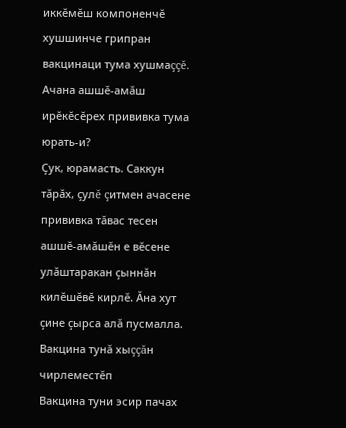иккĕмĕш компоненчĕ хушшинче грипран вакцинаци тума хушмаççĕ.
Ачана ашшĕ-амăш ирĕкĕсĕрех прививка тума юрать-и?
Çук, юрамасть. Саккун тăрăх, çулĕ çитмен ачасене прививка тăвас тесен ашшĕ-амăшĕн е вĕсене улăштаракан çыннăн килĕшĕвĕ кирлĕ. Ăна хут çине çырса алă пусмалла.
Вакцина тунă хыççăн чирлеместĕп
Вакцина туни эсир пачах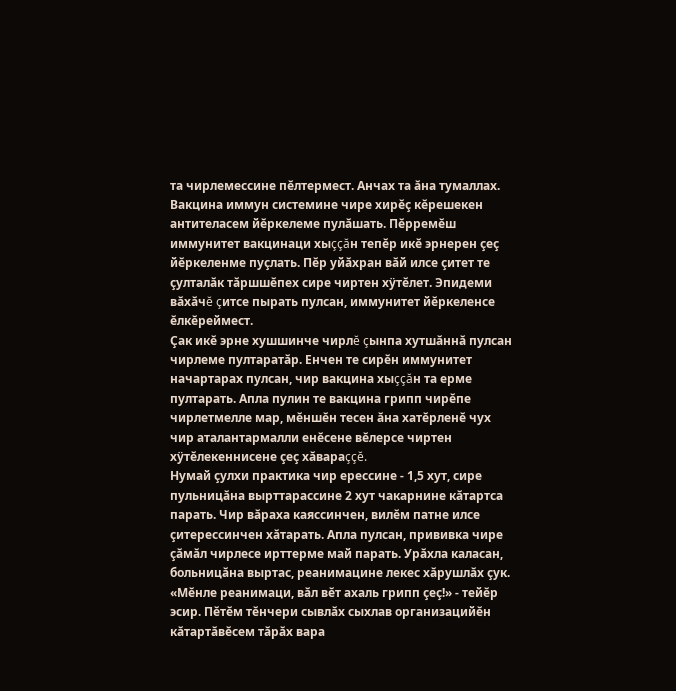та чирлемессине пĕлтермест. Анчах та ăна тумаллах. Вакцина иммун системине чире хирĕç кĕрешекен антителасем йĕркелеме пулăшать. Пĕрремĕш иммунитет вакцинаци хыççăн тепĕр икĕ эрнерен çеç йĕркеленме пуçлать. Пĕр уйăхран вăй илсе çитет те çулталăк тăршшĕпех сире чиртен хÿтĕлет. Эпидеми вăхăчĕ çитсе пырать пулсан, иммунитет йĕркеленсе ĕлкĕреймест.
Çак икĕ эрне хушшинче чирлĕ çынпа хутшăннă пулсан чирлеме пултаратăр. Енчен те сирĕн иммунитет начартарах пулсан, чир вакцина хыççăн та ерме пултарать. Апла пулин те вакцина грипп чирĕпе чирлетмелле мар, мĕншĕн тесен ăна хатĕрленĕ чух чир аталантармалли енĕсене вĕлерсе чиртен хÿтĕлекеннисене çеç хăвараççĕ.
Нумай çулхи практика чир ерессине - 1,5 хут, сире пульницăна вырттарассине 2 хут чакарнине кăтартса парать. Чир вăраха каяссинчен, вилĕм патне илсе çитерессинчен хăтарать. Апла пулсан, прививка чире çăмăл чирлесе ирттерме май парать. Урăхла каласан, больницăна выртас, реанимацине лекес хăрушлăх çук.
«Мĕнле реанимаци, вăл вĕт ахаль грипп çеç!» - тейĕр эсир. Пĕтĕм тĕнчери сывлăх сыхлав организацийĕн кăтартăвĕсем тăрăх вара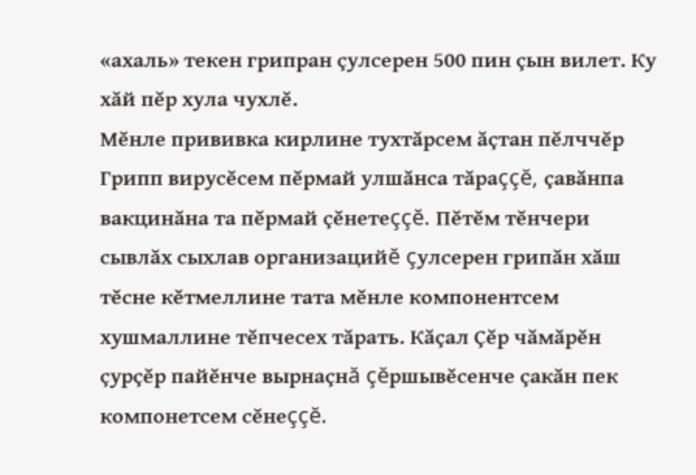«ахаль» текен грипран çулсерен 500 пин çын вилет. Ку хăй пĕр хула чухлĕ.
Мĕнле прививка кирлине тухтăрсем ăçтан пĕлччĕр
Грипп вирусĕсем пĕрмай улшăнса тăраççĕ, çавăнпа вакцинăна та пĕрмай çĕнетеççĕ. Пĕтĕм тĕнчери сывлăх сыхлав организацийĕ çулсерен грипăн хăш тĕсне кĕтмеллине тата мĕнле компонентсем хушмаллине тĕпчесех тăрать. Кăçал Çĕр чăмăрĕн çурçĕр пайĕнче вырнаçнă çĕршывĕсенче çакăн пек компонетсем сĕнеççĕ.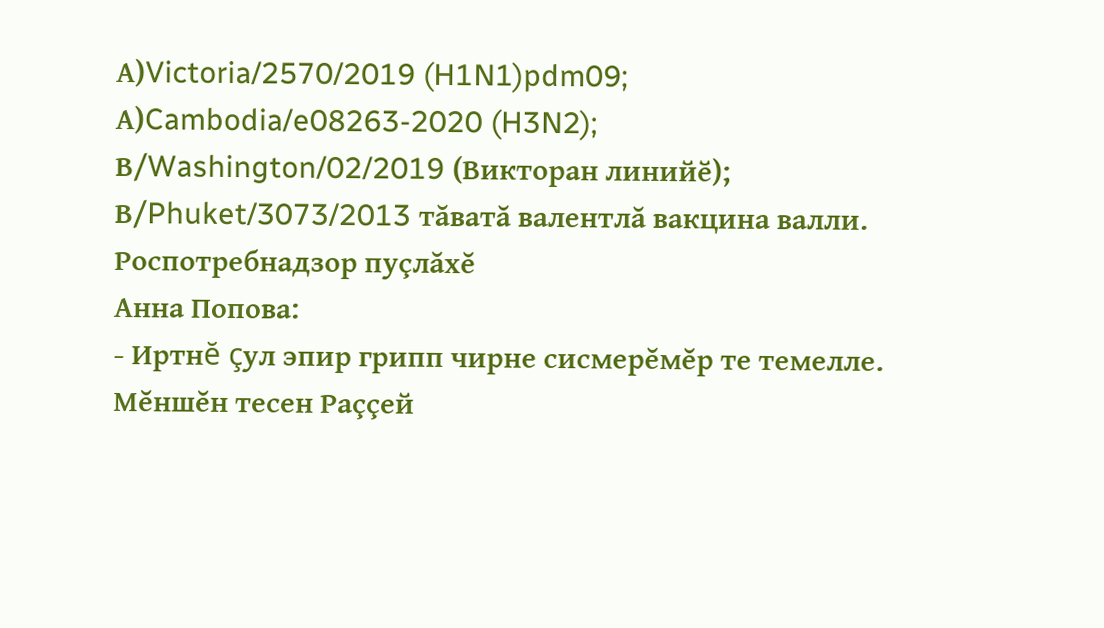А)Victoria/2570/2019 (H1N1)pdm09;
А)Cambodia/e08263-2020 (H3N2);
В/Washington/02/2019 (Викторан линийӗ);
В/Phuket/3073/2013 тăватă валентлă вакцина валли.
Роспотребнадзор пуçлăхĕ
Анна Попова:
- Иртнĕ çул эпир грипп чирне сисмерĕмĕр те темелле. Мĕншĕн тесен Раççей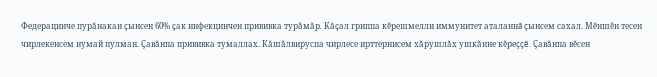Федерацинче пурăнакан çынсен 60% çак инфекцинчен прививка турăмăр. Кăçал гриппа кĕрешмелли иммунитет аталаннă çынсем сахал. Мĕншĕн тесен чирлекенсем нумай пулман. Çавăнпа прививка тумаллах. Кăшăлвируспа чирлесе ирттернисем хăрушлăх ушкăнне кĕреççĕ. Çавăнпа вĕсен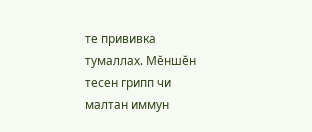те прививка тумаллах. Мĕншĕн тесен грипп чи малтан иммун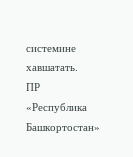системине хавшатать.
ПР «Республика Башкортостан»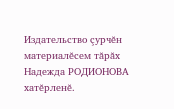Издательство çурчĕн материалĕсем тăрăх
Надежда РОДИОНОВА хатĕрленĕ.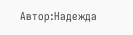Автор:Надежда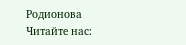Родионова
Читайте нас: